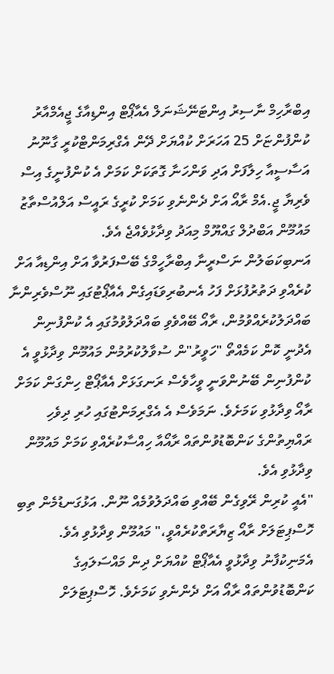އިބްރާހިމް ނާސިރު އިންޓަނޭޝަނަލް އެއާޕޯޓް އިންޑިއާގެ ޖީއެމްއާރު ކުންފުންޏަށް 25 އަހަރަށް ކުއްޔަށް ދޭން އެގްރިމަންޓްކުރީ ގާނޫނު އަސާސީއާ ހިލާފަށް އަދި ވަންހަނާ ގޮތަކަށް ކަމަށް އެ ކުންފުނީގެ އިސް ވެރިޔާ ޖީ.އެމް ރާއޯ އަށް ދެންނެވި ކަމަށް ކުރީގެ ރައީސް އަލްއުސްތާޒު މައުމޫން އަބްދުލް ގައްޔޫމް މިއަދު ވިދާޅުވެއްޖެ އެވެ.
އަނބިކަބަލުން ނަސްރީނާ އިބްރާހީމްގެ ބޭސްފަރުވާ އަށް އިންޑިއާ އަށް ކުރެއްވި ދަތުރުފުޅަށް ފަހު އެނބުރިވަޑައިގެން އެއާޕޯޓުގައި ނޫސްވެރިންނާ ބައްދަލުކުރެއްވުމުން، ރާއޯ ބޭއްވެވި ބައްދަލުވުމުގައި އެ ކުންފުނިން އެދުނީ ކޮން ކަމެއްތޯ "ހަވީރު"ން ސުވާލުކުރުމުން މައުމޫން ވިދާޅުވީ އެ ކުންފުނިން ބޭނުންވަނީ ވީހާވެސް ރަނގަޅަށް އެއާޕޯޓް ހިންގަން ކަމަށް ރާއޯ ވިދާޅުވި ކަމަށެވެ. ނަމަވެސް އެ އެގްރިމަންޓުގައި ހުރި ދިވެހި ރައްޔިތުންގެ ކަންބޮޑުވުންތައް ރާއޯއާ ހިއްސާކުރެއްވި ކަމަށް މައުމޫން ވިދާޅުވި އެވެ.
"އެއީ ކުރިން ރޭވިގެން ބޭއްވި ބައްދަލުވުމެއް ނޫން. އަޅުގަނޑުމެން ތިބި ހޮސްޕިޓަލަށް ރާއޯ ޒިޔާރަތްކުރެއްވީ،" މައުމޫން ވިދާޅުވި އެވެ.
އެމަނިކުފާނު ވިދާޅުވީ އެއާޕޯޓް ކުއްޔަށް ދިން މައްސަލައިގެ ކަންބޮޑުވުންތައް ރާއޯ އަށް ދެންނެވި ކަމަށެވެ. ހޮސްޕިޓަލަށް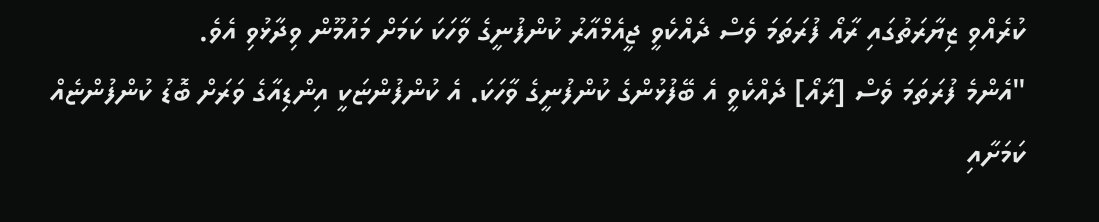ކުރެއްވި ޒިޔާރަތުގައި ރާއޯ ފުރަތަމަ ވެސް ދެއްކެވީ ޖީއެމްއާރު ކުންފުނީގެ ވާހަކަ ކަމަށް މައުމޫން ވިދާޅުވި އެވެ.
"އެންމެ ފުރަތަމަ ވެސް [ރާއޯ] ދެއްކެވީ އެ ބޭފުޅުންގެ ކުންފުނީގެ ވާހަކަ. އެ ކުންފުންޏަކީ އިންޑިއާގެ ވަރަށް ބޮޑު ކުންފުންޏެއް ކަމަށާއި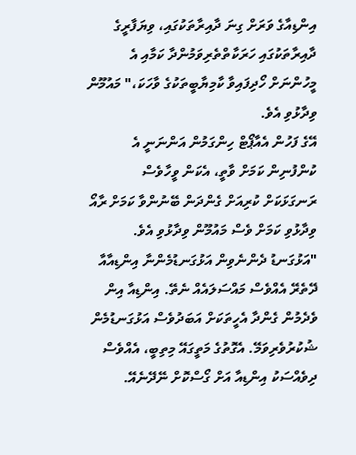އިންޑިއާގެ ވަރަށް ގިނަ ދާއިރާތަކުގައި، ވިޔަފާރީގެ ދާއިރާތަކުގައި ހަރަކާތްތެރިވަމުންދާ ކަމާއި އެ މީހުންނަށް ހޯދިފައިވާ ކާމިޔާބީތަކުގެ ވާހަކަ،" މައުމޫން ވިދާޅުވި އެވެ.
އޭގެ ފަހުން އެއާޕޯޓް ހިންގަމުން އަންނަނީ އެ ކުންފުނިން ކަމަށް ވާތީ، އެކަން ވީހާވެސް ރަނގަޅަކަށް ކުރިއަށް ގެންދަން ބޭނުންވާ ކަމަށް ރާއޯ ވިދާޅުވި ކަމަށް ވެސް މައުމޫން ވިދާޅުވި އެވެ.
"އަޅުގަނޑު ދެންނެވިން އަޅުގަނޑުމެންނާ އިންޑިއާއާ ދޭތެރޭ އެއްވެސް މައްސަލައެއް ނެތޭ. އިންޑިއާ އިން ވެދެމުން ގެންދާ އެހީތަކަށް އަބަދުވެސް އަޅުގަނޑުމެން ޝުކުރުވެރިވަމޭ. އެގޮތުގެ މަތީގައޭ މިތިބީ، އެއްވެސް ދިވެއްސަކު އިންޑިއާ އަށް ގޯސްކޮށް ނޭދޭނެއޭ.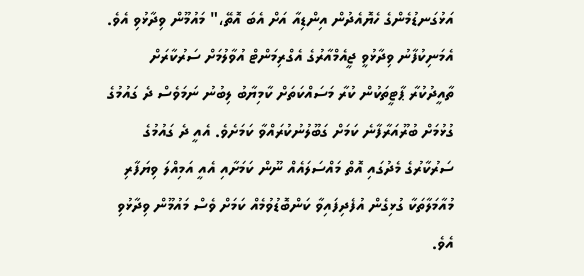އަޅުގަނޑުމެންގެ ހެޔޮއެދުން އިންޑިއާ އަށް އެބަ އޮތޭ،" މައުމޫން ވިދާޅުވި އެވެ.
އެމަނިކުފާނު ވިދާޅުވީ ޖީއެމްއާރުގެ އެގްރިމަންޓް އުވާލުމަށް ސަރުކާރަށް ތާއީދުކުރާ ޕާޓީތަކުން ކުރާ މަސައްކަތަށް ކާމިޔާބު ލިބުނު ނަމަވެސް ދެ ގައުމުގެ ގުޅުމަށް ބުރޫއަރާފާނެ ކަމަށް ގަބޫލުނުކުރައްވާ ކަމަށެވެ. އެއީ ދެ ގައުމުގެ ސަރުކާރުގެ މެދުގައި އޮތް މައްސަލައެއް ނޫން ކަމަށާއި އެއީ އަމިއްލަ ވިޔަފާރި މުއާމަލާތަކާ ގުޅިގެން އުފެދިފައިވާ ކަންބޮޑުވުމެއް ކަމަށް ވެސް މައުމޫން ވިދާޅުވި އެވެ.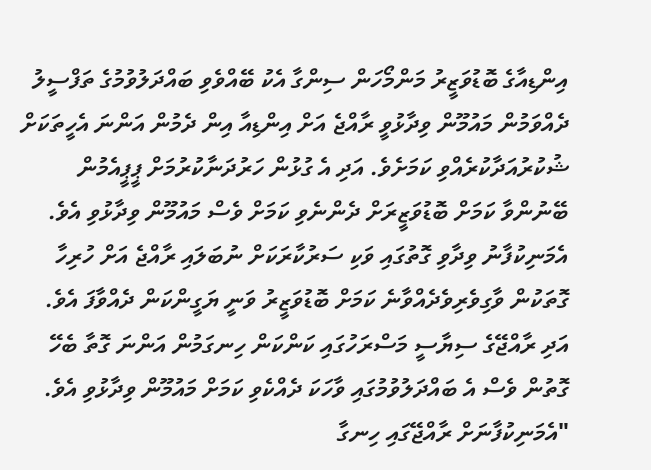އިންޑިއާގެ ބޮޑުވަޒީރު މަންމޯހަން ސިންގާ އެކު ބޭއްވެވި ބައްދަލުވުމުގެ ތަފްސީލު ދެއްވަމުން މައުމޫން ވިދާޅުވީ ރާއްޖެ އަށް އިންޑިއާ އިން ދެމުން އަންނަ އެހީތަކަށް ޝުކުރުއަދާކުރެއްވި ކަމަށެވެ. އަދި އެ ގުޅުން ހަރުދަނާކުރުމަށް ޕީޕީއެމުން ބޭނުންވާ ކަމަށް ބޮޑުވަޒީރަށް ދެންނެވި ކަމަށް ވެސް މައުމޫން ވިދާޅުވި އެވެ.
އެމަނިކުފާނު ވިދާވި ގޮތުގައި ވަކި ސަރުކާރަކަށް ނުބަލައި ރާއްޖެ އަށް ހުރިހާ ގޮތަކުން ވާގިވެރިވެދެއްވާނެ ކަމަށް ބޮޑުވަޒީރު ވަނީ ޔަގީންކަން ދެއްވާފަ އެވެ. އަދި ރާއްޖޭގެ ސިޔާސީ މަސްރަހުގައި ކަންކަން ހިނގަމުން އަންނަ ގޮތާ ބެހޭ ގޮތުން ވެސް އެ ބައްދަލުވުމުގައި ވާހަކަ ދެއްކެވި ކަމަށް މައުމޫން ވިދާޅުވި އެވެ.
"އެމަނިކުފާނަށް ރާއްޖޭގައި ހިނގާ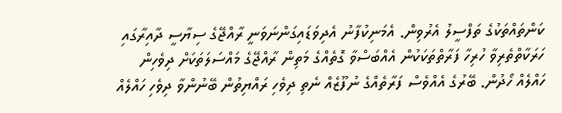ކަންތައްތަކުގެ ތަފްސީލު އެރުވިން. އެމަނިކުފާނު އެދިވަޑައިގަންނަވަނީ ރާއްޖޭގެ ސިޔާސީ ދާއިރާގައި ހަރަކާތްތެރިވާ ހުރިހާ ފަރާތްތަކަކުން އެއްބަސްވާ ގޮތެއްގެ މަތިން ރާއްޖޭގެ މައްސަލަތަކަށް ދިވެހިން ހައްލެއް ހޯދުން. ބޭރުގެ އެއްވެސް ފަރާތެއްގެ ނުފޫޒެއް ނެތި ދިވެހި ރައްޔިތުން ބޭނުންވާ ދިވެހި ހައްލެއް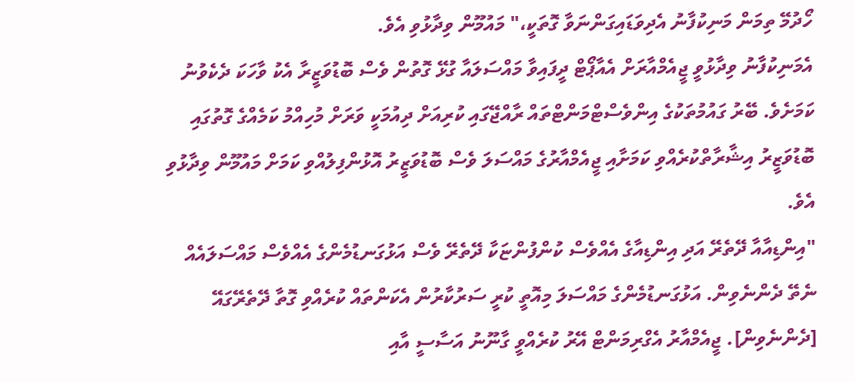ހޯދުމޭ ތިމަން މަނިކުފާނު އެދިވަޑައިގަންނަވާ ގޮތަކީ،" މައުމޫން ވިދާޅުވި އެވެ.
އެމަނިކުފާނު ވިދާޅުވީ ޖީއެމްއާރަށް އެއާޕޯޓް ދީފައިވާ މައްސަލައާ ގުޅޭ ގޮތުން ވެސް ބޮޑުވަޒީރާ އެކު ވާހަކަ ދެކެވުނު ކަމަށެވެ. ބޭރު ގައުމުތަކުގެ އިންވެސްޓްމަންޓްތައް ރާއްޖޭގައި ކުރިއަށް ދިއުމަކީ ވަރަށް މުހިއްމު ކަމެއްގެ ގޮތުގައި ބޮޑުވަޒީރު އިޝާރާތްކުރެއްވި ކަމަށާއި ޖީއެމްއާރުގެ މައްސަލަ ވެސް ބޮޑުވަޒީރު އޮޅުންފިލުއްވި ކަމަށް މައުމޫން ވިދާޅުވި އެވެ.
"އިންޑިއާއާ ދޭތެރޭ އަދި އިންޑިއާގެ އެއްވެސް ކުންފުންޏަކާ ދޭތެރޭ ވެސް އަޅުގަނޑުމެންގެ އެއްވެސް މައްސަލައެއް ނެތޭ ދެންނެވިން. އަޅުގަނޑުމެންގެ މައްސަލަ މިއޮތީ ކުރީ ސަރުކާރުން އެކަންތައް ކުރެއްވި ގޮތާ ދޭތެރޭގައޭ [ދެންނެވިން]. ޖީއެމްއާރު އެގްރިމަންޓް އޭރު ކުރެއްވީ ގާނޫނު އަސާސީ އާއި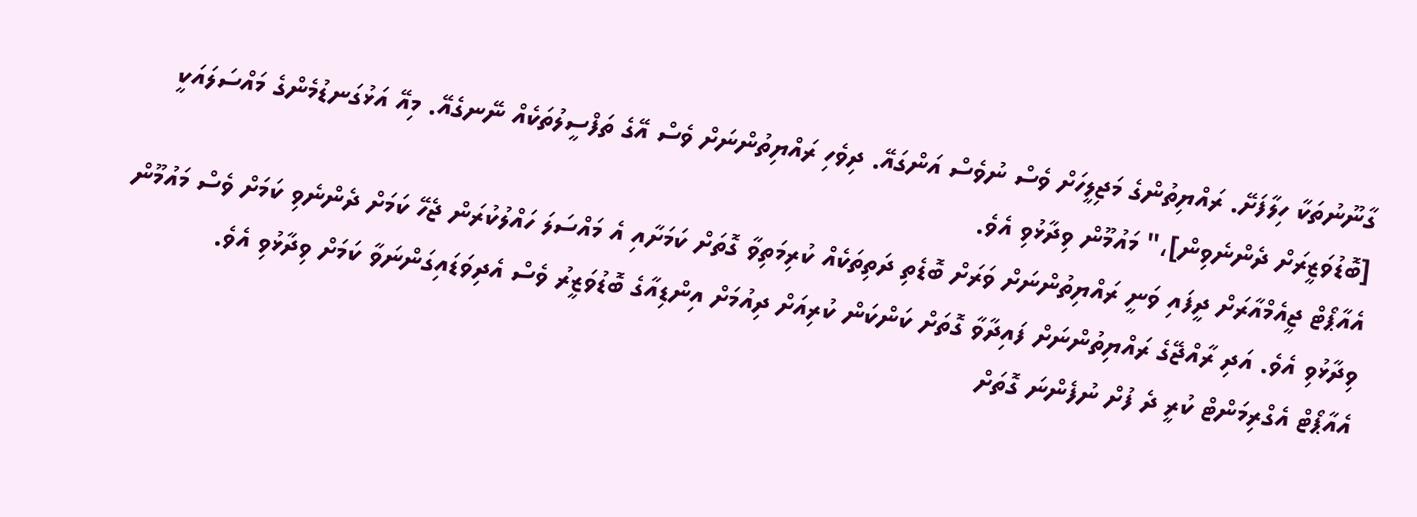ގާނޫނުތަކާ ހިލާފަށޭ. ރައްޔިތުންގެ މަޖިލީހަށް ވެސް ނުވެސް އަންގައޭ. ދިވެހި ރައްޔިތުންނަށް ވެސް އޭގެ ތަފްސީލުތަކެއް ނޭނގެއޭ. މިއޭ އަޅުގަނޑުމެންގެ މައްސަލައަކީ [ބޮޑުވަޒީރަށް ދެންނެވިން]،" މައުމޫން ވިދާޅުވި އެވެ.
އެއާޕޯޓް ޖީއެމްއާރަށް ދީފައި ވަނީ ރައްޔިތުންނަށް ވަރަށް ބޮޑެތި ދަތިތަކެއް ކުރިމަތިވާ ގޮތަށް ކަމަށާއި އެ މައްސަލަ ހައްލުކުރަން ޖެހޭ ކަމަށް ދެންނެވި ކަމަށް ވެސް މައުމޫން ވިދާޅުވި އެވެ. އަދި ރާއްޖޭގެ ރައްޔިތުންނަށް ފައިދާވާ ގޮތަށް ކަންކަން ކުރިއަށް ދިއުމަށް އިންޑިއާގެ ބޮޑުވަޒީރު ވެސް އެދިވަޑައިގަންނަވާ ކަމަށް ވިދާޅުވި އެވެ.
އެއާޕޯޓް އެގްރިމަންޓް ކުރީ ދެ ފުށް ނުފެންނަ ގޮތަށް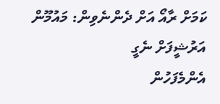ކަމަށް ރާއޯ އަށް ދެންނެވިން: މައުމޫން
އަރުޝީފަށް ނެގީ
އެންމެފަހުން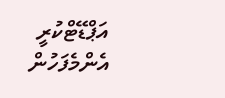އަޕްޑޭޓްކުރީ
އެންމެފަހުން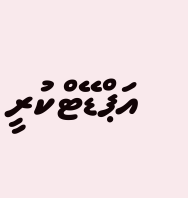އަޕްޑޭޓްކުރީ